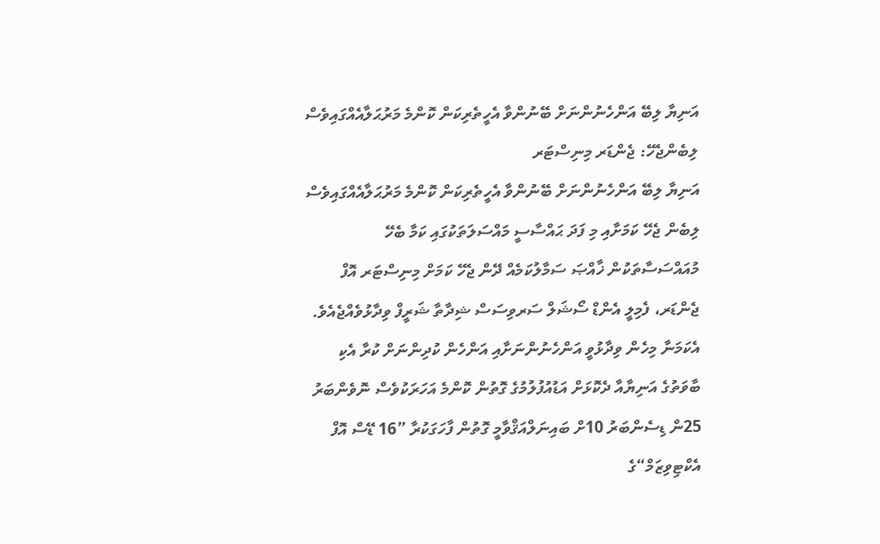އަނިޔާ ލިބޭ އަންހެނުންނަށް ބޭނުންވާ އެހީތެރިކަން ކޮންމެ މަރުޙަލާއެއްގައިވެސް ލިބެންޖެހޭ: ޖެންޑަރ މިނިސްޓަރ
އަނިޔާ ލިބޭ އަންހެނުންނަށް ބޭނުންވާ އެހީތެރިކަން ކޮންމެ މަރުޙަލާއެއްގައިވެސް ލިބެން ޖެހޭ ކަމަށާއި މި ފަދަ ޙައްސާސީ މައްސަލަތަކުގައި ކަމާ ބެހޭ މުއައްސަސާތަކުން ޚާއްޞަ ސަމާލުކަމެއް ދޭން ޖެހޭ ކަމަށް މިނިސްޓަރ އޮފް ޖެންޑަރ، ފެމިލީ އެންޑް ސޯޝަލް ސަރވިސަސް ޝިދާތާ ޝަރީފް ވިދާޅުވެއްޖެއެވެ.
އެކަމަނާ މިހެން ވިދާޅުވީ އަންހެނުންނަށާއި އަންހެން ކުދިންނަށް ކުރާ އެކި ބާވަތުގެ އަނިޔާއާ ދެކޮޅަށް އަޑުއުފުލުމުގެ ގޮތުން ކޮންމެ އަހަރަކުވެސް ނޮވެންބަރު 25ން ޑިސެންބަރު 10ށް ބައިނަލްއަޤްވާމީ ގޮތުން ފާހަގަކުރާ ”16 ޑޭސް އޮފް އެކްޓިވިޒަމް“ގެ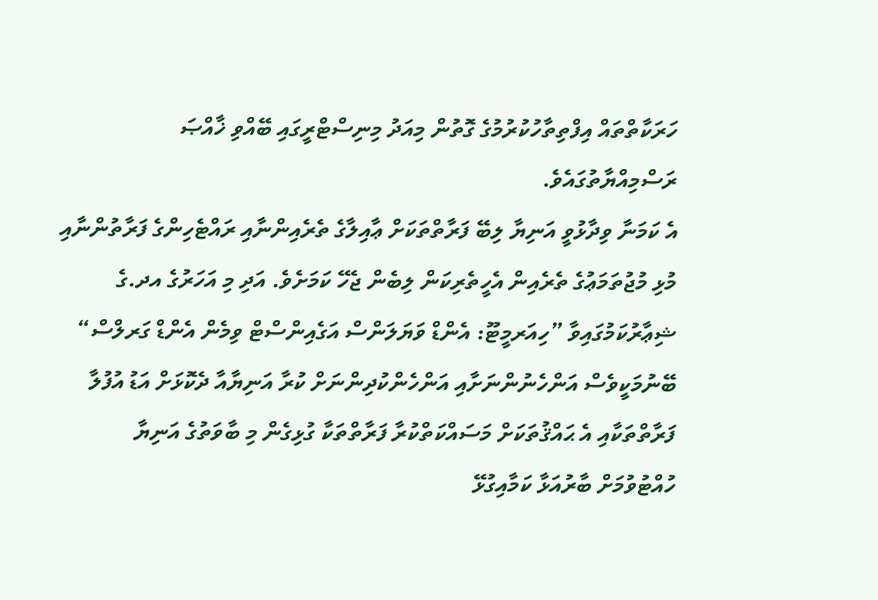ހަރަކާތްތައް އިފްތިތާހުކުރުމުގެ ގޮތުން މިއަދު މިނިސްޓްރީގައި ބޭއްވި ޚާއްޞަ ރަސްމިއްޔާތުގައެވެ.
އެ ކަމަނާ ވިދާޅުވީ އަނިޔާ ލިބޭ ފަރާތްތަކަށް ޢާއިލާގެ ތެރެއިންނާއި ރައްޓެހިންގެ ފަރާތުންނާއި މުޅި މުޖުތަމަޢުގެ ތެރެއިން އެހީތެރިކަން ލިބެން ޖެހޭ ކަމަށެވެ. އަދި މި އަހަރުގެ އދ.ގެ ޝިޢާރުކަމުގައިވާ ”ހިއަރމީޓޫ: އެންޑް ވަޔަލަންސް އަގެއިންސްޓް ވިމެން އެންޑް ގަރލްސް“ ބޭނުމަކީވެސް އަންހެނުންނަށާއި އަންހެންކުދިންނަށް ކުރާ އަނިޔާއާ ދެކޮޅަށް އަޑު އުފުލާ ފަރާތްތަކާއި އެ ޙައްޤުތަކަށް މަސައްކަތްކުރާ ފަރާތްތަކާ ގުޅިގެން މި ބާވަތުގެ އަނިޔާ ހުއްޓުވުމަށް ބާރުއަޅާ ކަމާއިގުޅޭ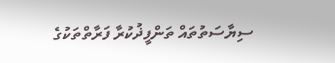ސިޔާސަތުތައް ތަންފީޛުކުރާ ފަރާތްތަކުގެ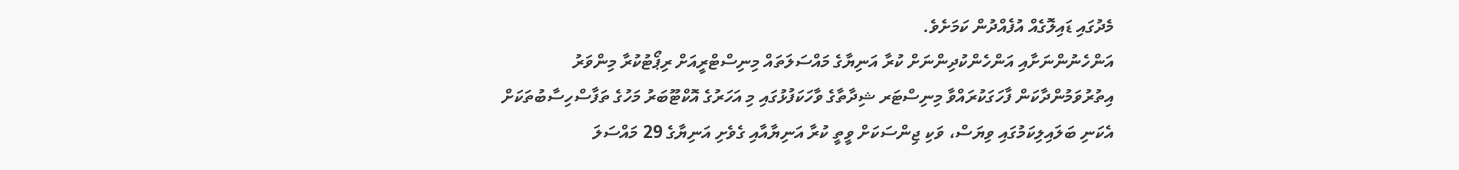މެދުގައި ޑައިލޮގެއް އުފެއްދުން ކަމަށެވެ.
އަންހެނުންނަށާއި އަންހެންކުދިންނަށް ކުރާ އަނިޔާގެ މައްސަލަތައް މިނިސްޓްރީއަށް ރިޕޯޓުކުރާ މިންވަރު އިތުރުވަމުންދާކަން ފާހަގަކުރައްވާ މިނިސްޓަރ ޝިދާތާގެ ވާހަކަފުޅުގައި މި އަހަރުގެ އޮކްޓޫބަރު މަހުގެ ތަފާސްހިސާބުތަކަށް އެކަނި ބަލައިލިކަމުގައި ވިޔަސް، ވަކި ޖިންސަކަށް ވީތީ ކުރާ އަނިޔާއާއި ގެވެށި އަނިޔާގެ 29 މައްސަލަ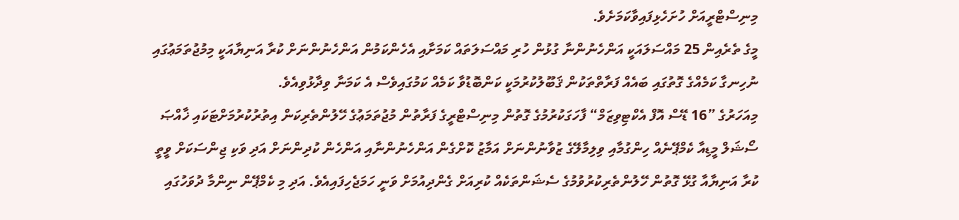މިނިސްޓްރީއަށް ހުށަހެޅިފައިވާކަމަށެވެ.
މީގެ ތެރެއިން 25 މައްސަލައަކީ އަންހެނުންނާ ގުޅުން ހުރި މައްސަލަތައް ކަމަށާއި އެހެންކަމުން އަންހެނުންނަށް ކުރާ އަނިޔާއަކީ މިމުޖުތަމަޢުގައި ނުހިނގާ ކަމެއްގެ ގޮތުގައި ބައެއް ފަރާތްތަކުން ޤަބޫލުކުރުމަކީ ކަންބޮޑުވާ ކަމެއް ކަމުގައިވެސް އެ ކަމަނާ ވިދާޅުވިއެވެ.
މިއަހަރުގެ ”16 ޑޭސް އޮފް އެކްޓިވިޒަމް“ ފާހަގަކުރުމުގެ ގޮތުން މިނިސްޓްރީގެ ފަރާތުން މުޖުތަމަޢުގެ ހޭލުންތެރިކަން އިތުރުކުރުމަށްޓަކައި ޚާއްޞަ ސޯޝަލް މީޑިއާ ކެމްޕޭނެއް ހިންގުމާއި ވިލިމާލޭގެ ޒުވާނުންނަށް އަމާޒު ކޮށްގެން އަންހެނުންނާއި އަންހެން ކުދިންނަށް އަދި ވަކި ޖިންސަކަށް ވީތީ ކުރާ އަނިޔާއާ ގުޅޭ ގޮތުން ހޭލުންތެރިކުރުވުމުގެ ސެޝަންތަކެއް ކުރިއަށް ގެންދިއުމަށް ވަނީ ހަމަޖެހިފައިއެވެ. އަދި މި ކެމްޕޭން ނިންމާ ދުވަހުގައި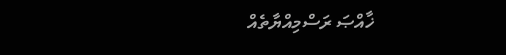ޚާއްޞަ ރަސްމިއްޔާތެއް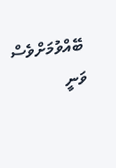ބޭއްވުމަށްވެސް ވަނީ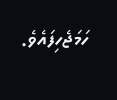ހަމަޖެހިފައެވެ.